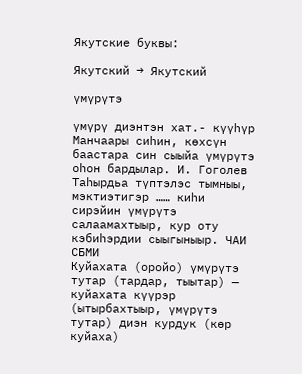Якутские буквы:

Якутский → Якутский

үмүрүтэ

үмүрү диэнтэн хат.- күүһүр
Манчаары сиһин, көхсүн баастара син сыыйа үмүрүтэ оһон бардылар. И. Гоголев
Таһырдьа түптэлэс тымныы, мэктиэтигэр …… киһи сирэйин үмүрүтэ салаамахтыыр, кур оту кэбиһэрдии сыыгыныыр. ЧАИ СБМИ
Куйахата (оройо) үмүрүтэ тутар (тардар, тыытар) — куйахата күүрэр (ытырбахтыыр, үмүрүтэ тутар) диэн курдук (көр куйаха)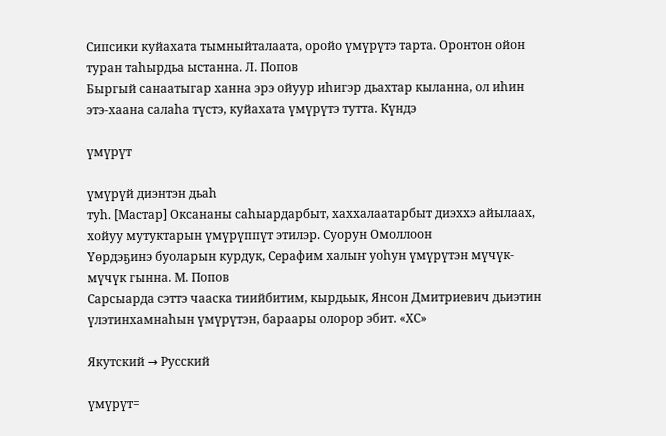Сипсики куйахата тымныйталаата, оройо үмүрүтэ тарта. Оронтон ойон туран таһырдьа ыстанна. Л. Попов
Быргый санаатыгар ханна эрэ ойуур иһигэр дьахтар кыланна, ол иһин этэ-хаана салаһа түстэ, куйахата үмүрүтэ тутта. Күндэ

үмүрүт

үмүрүй диэнтэн дьаһ
туһ. [Мастар] Оксананы саһыардарбыт, хаххалаатарбыт диэххэ айылаах, хойуу мутуктарын үмүрүппүт этилэр. Суорун Омоллоон
Үөрдэҕинэ буоларын курдук, Серафим халыҥ уоһун үмүрүтэн мүчүк-мүчүк гынна. М. Попов
Сарсыарда сэттэ чааска тиийбитим, кырдьык, Янсон Дмитриевич дьиэтин үлэтинхамнаһын үмүрүтэн, бараары олорор эбит. «ХС»

Якутский → Русский

үмүрүт=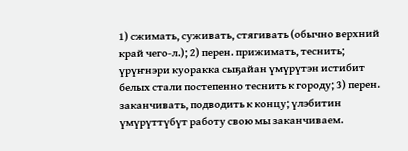1) сжимать, суживать, стягивать (обычно верхний край чего-л.); 2) перен. прижимать, теснить; үрүҥнэри куоракка сыҕайан үмүрүтэн истибит белых стали постепенно теснить к городу; 3) перен. заканчивать, подводить к концу; үлэбитин үмүрүттүбүт работу свою мы заканчиваем.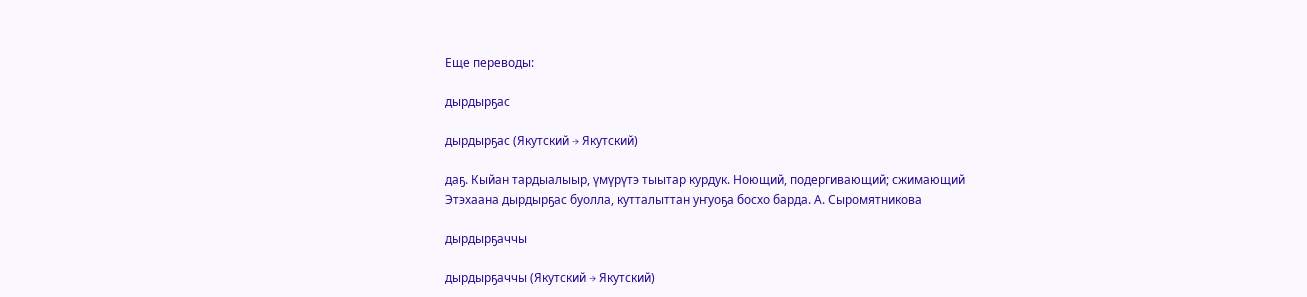Еще переводы:

дырдырҕас

дырдырҕас (Якутский → Якутский)

даҕ. Кыйан тардыалыыр, үмүрүтэ тыытар курдук. Ноющий, подергивающий; сжимающий
Этэхаана дырдырҕас буолла, кутталыттан уҥуоҕа босхо барда. А. Сыромятникова

дырдырҕаччы

дырдырҕаччы (Якутский → Якутский)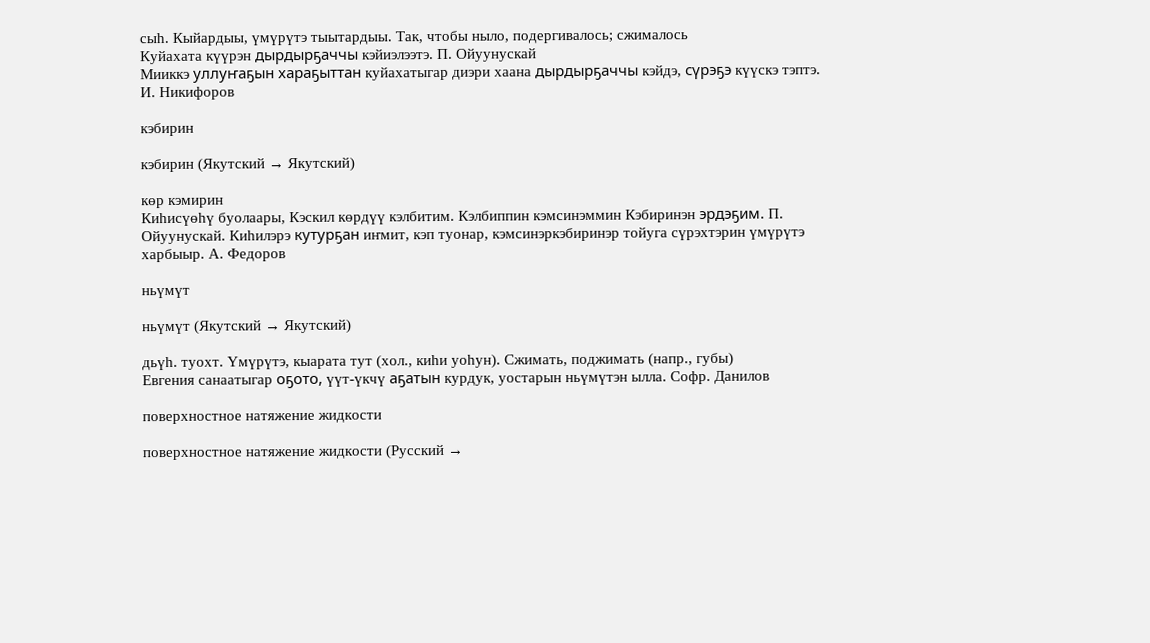сыһ. Кыйардыы, үмүрүтэ тыытардыы. Так, чтобы ныло, подергивалось; сжималось
Куйахата күүрэн дырдырҕаччы кэйиэлээтэ. П. Ойуунускай
Мииккэ уллуҥаҕын хараҕыттан куйахатыгар диэри хаана дырдырҕаччы кэйдэ, сүрэҕэ күүскэ тэптэ. И. Никифоров

кэбирин

кэбирин (Якутский → Якутский)

көр кэмирин
Киһисүөһү буолаары, Кэскил көрдүү кэлбитим. Кэлбиппин кэмсинэммин Кэбиринэн эрдэҕим. П. Ойуунускай. Киһилэрэ кутурҕан иҥмит, кэп туонар, кэмсинэркэбиринэр тойуга сүрэхтэрин үмүрүтэ харбыыр. А. Федоров

ньүмүт

ньүмүт (Якутский → Якутский)

дьүһ. туохт. Үмүрүтэ, кыарата тут (хол., киһи уоһун). Сжимать, поджимать (напр., губы)
Евгения санаатыгар оҕото, үүт-үкчү аҕатын курдук, уостарын ньүмүтэн ылла. Софр. Данилов

поверхностное натяжение жидкости

поверхностное натяжение жидкости (Русский →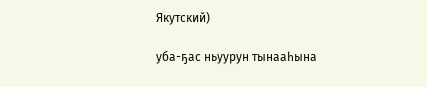Якутский)

уба-ҕас ньуурун тынааһына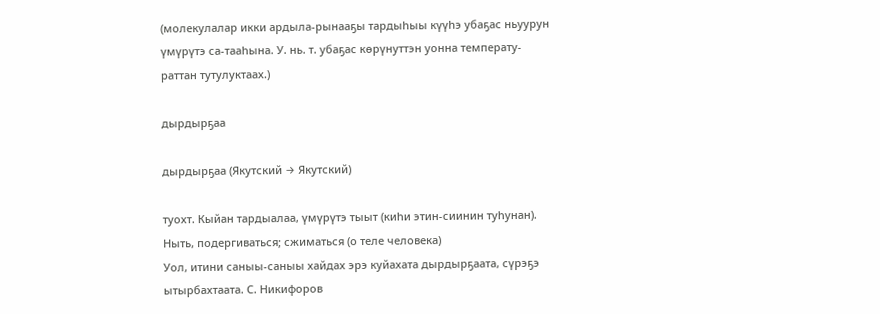(молекулалар икки ардыла-рынааҕы тардыһыы күүһэ убаҕас ньуурун үмүрүтэ са-тааһына. У. нь. т. убаҕас көрүнуттэн уонна температу-раттан тутулуктаах.)

дырдырҕаа

дырдырҕаа (Якутский → Якутский)

туохт. Кыйан тардыалаа, үмүрүтэ тыыт (киһи этин-сиинин туһунан). Ныть, подергиваться; сжиматься (о теле человека)
Уол, итини саныы-саныы хайдах эрэ куйахата дырдырҕаата, сүрэҕэ ытырбахтаата. С. Никифоров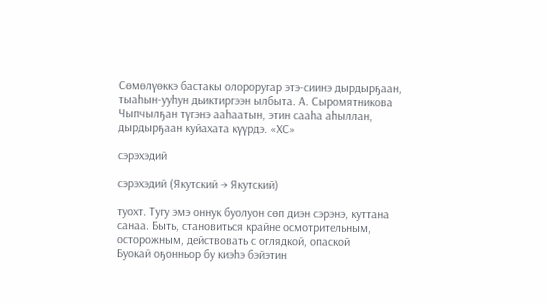Сөмөлүөккэ бастакы олороругар этэ-сиинэ дырдырҕаан, тыаһын-ууһун дьиктиргээн ылбыта. А. Сыромятникова
Чыпчылҕан түгэнэ ааһаатын, этин сааһа аһыллан, дырдырҕаан куйахата күүрдэ. «ХС»

сэрэхэдий

сэрэхэдий (Якутский → Якутский)

туохт. Тугу эмэ оннук буолуон сөп диэн сэрэнэ, куттана санаа. Быть, становиться крайне осмотрительным, осторожным, действовать с оглядкой, опаской
Буокай оҕонньор бу киэһэ бэйэтин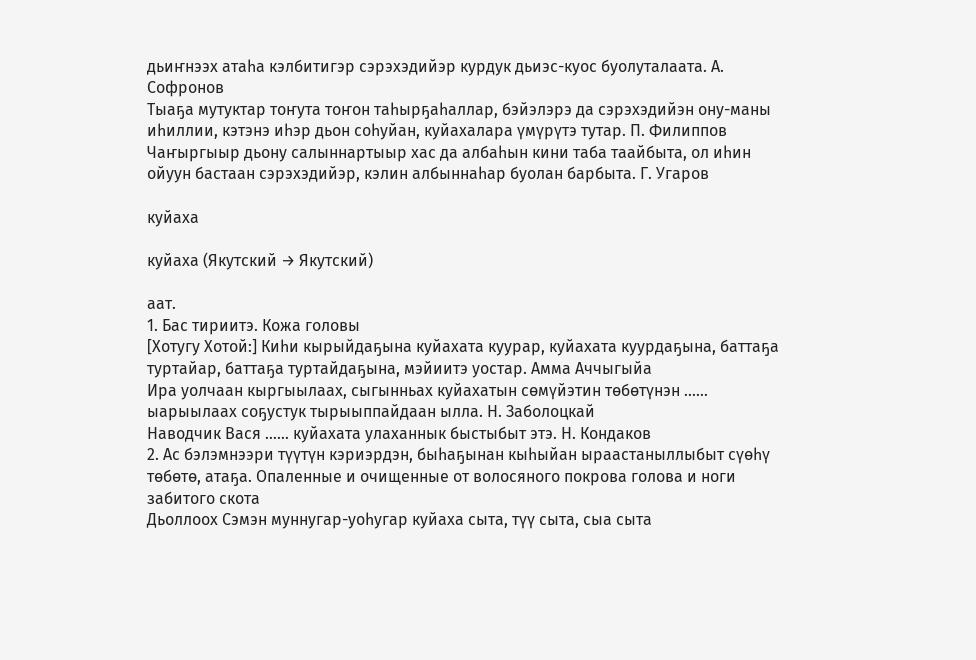дьиҥнээх атаһа кэлбитигэр сэрэхэдийэр курдук дьиэс-куос буолуталаата. А. Софронов
Тыаҕа мутуктар тоҥута тоҥон таһырҕаһаллар, бэйэлэрэ да сэрэхэдийэн ону-маны иһиллии, кэтэнэ иһэр дьон соһуйан, куйахалара үмүрүтэ тутар. П. Филиппов
Чаҥыргыыр дьону салыннартыыр хас да албаһын кини таба таайбыта, ол иһин ойуун бастаан сэрэхэдийэр, кэлин албыннаһар буолан барбыта. Г. Угаров

куйаха

куйаха (Якутский → Якутский)

аат.
1. Бас тириитэ. Кожа головы
[Хотугу Хотой:] Киһи кырыйдаҕына куйахата куурар, куйахата куурдаҕына, баттаҕа туртайар, баттаҕа туртайдаҕына, мэйиитэ уостар. Амма Аччыгыйа
Ира уолчаан кыргыылаах, сыгынньах куйахатын сөмүйэтин төбөтүнэн …… ыарыылаах соҕустук тырыыппайдаан ылла. Н. Заболоцкай
Наводчик Вася …… куйахата улаханнык быстыбыт этэ. Н. Кондаков
2. Ас бэлэмнээри түүтүн кэриэрдэн, быһаҕынан кыһыйан ыраастаныллыбыт сүөһү төбөтө, атаҕа. Опаленные и очищенные от волосяного покрова голова и ноги забитого скота
Дьоллоох Сэмэн муннугар-уоһугар куйаха сыта, түү сыта, сыа сыта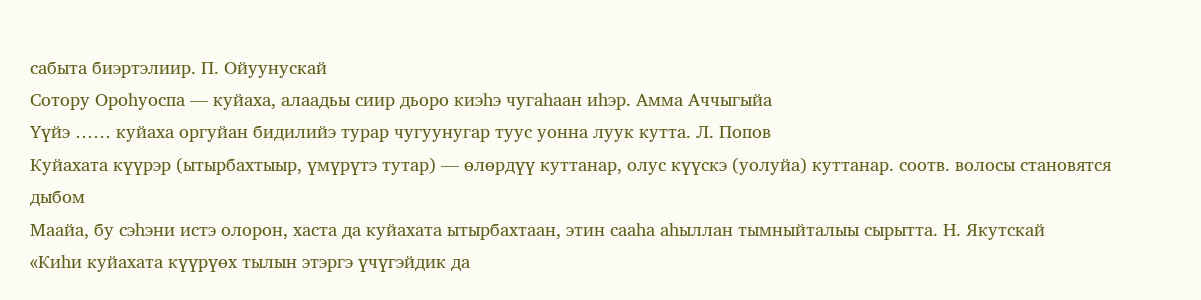сабыта биэртэлиир. П. Ойуунускай
Сотору Ороһуоспа — куйаха, алаадьы сиир дьоро киэһэ чугаһаан иһэр. Амма Аччыгыйа
Үүйэ …… куйаха оргуйан бидилийэ турар чугуунугар туус уонна луук кутта. Л. Попов
Куйахата күүрэр (ытырбахтыыр, үмүрүтэ тутар) — өлөрдүү куттанар, олус күүскэ (уолуйа) куттанар. соотв. волосы становятся дыбом
Маайа, бу сэһэни истэ олорон, хаста да куйахата ытырбахтаан, этин сааһа аһыллан тымныйталыы сырытта. Н. Якутскай
«Киһи куйахата күүрүөх тылын этэргэ үчүгэйдик да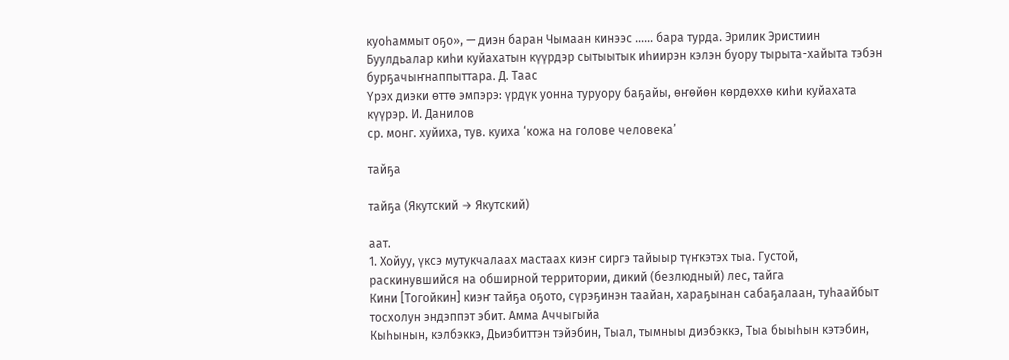куоһаммыт оҕо», — диэн баран Чымаан кинээс …… бара турда. Эрилик Эристиин
Буулдьалар киһи куйахатын күүрдэр сытыытык иһиирэн кэлэн буору тырыта-хайыта тэбэн бурҕачыҥнаппыттара. Д. Таас
Үрэх диэки өттө эмпэрэ: үрдүк уонна туруору баҕайы, өҥөйөн көрдөххө киһи куйахата күүрэр. И. Данилов
ср. монг. хуйиха, тув. куиха ‘кожа на голове человека’

тайҕа

тайҕа (Якутский → Якутский)

аат.
1. Хойуу, үксэ мутукчалаах мастаах киэҥ сиргэ тайыыр түҥкэтэх тыа. Густой, раскинувшийся на обширной территории, дикий (безлюдный) лес, тайга
Кини [Тогойкин] киэҥ тайҕа оҕото, сүрэҕинэн таайан, хараҕынан сабаҕалаан, туһаайбыт тосхолун эндэппэт эбит. Амма Аччыгыйа
Кыһынын, кэлбэккэ, Дьиэбиттэн тэйэбин, Тыал, тымныы диэбэккэ, Тыа быыһын кэтэбин,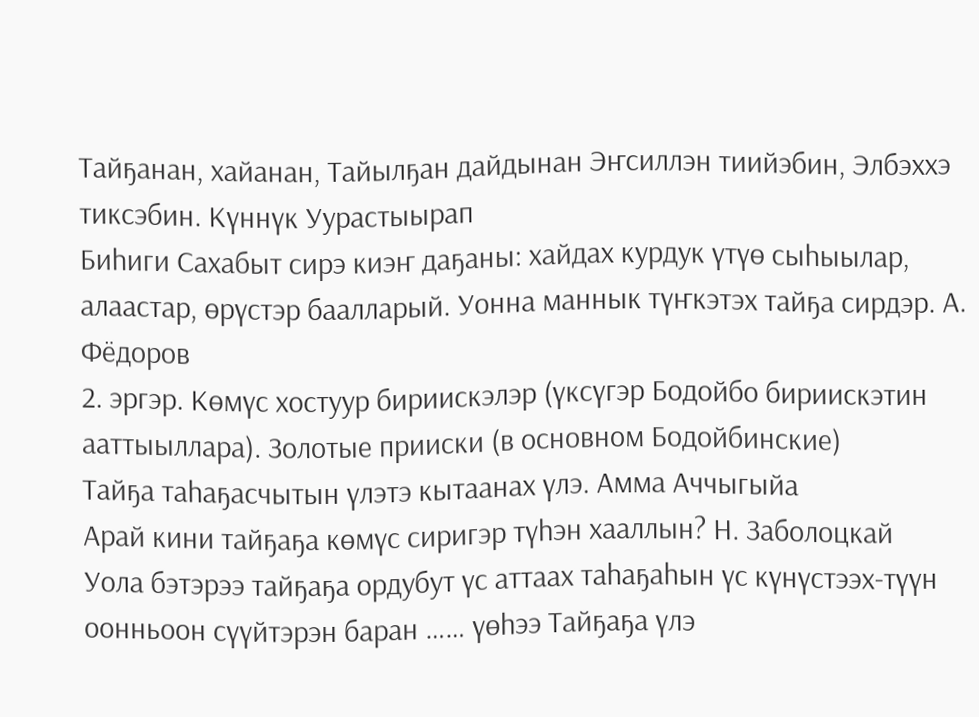Тайҕанан, хайанан, Тайылҕан дайдынан Эҥсиллэн тиийэбин, Элбэххэ тиксэбин. Күннүк Уурастыырап
Биһиги Сахабыт сирэ киэҥ даҕаны: хайдах курдук үтүө сыһыылар, алаастар, өрүстэр баалларый. Уонна маннык түҥкэтэх тайҕа сирдэр. А. Фёдоров
2. эргэр. Көмүс хостуур бириискэлэр (үксүгэр Бодойбо бириискэтин ааттыыллара). Золотые прииски (в основном Бодойбинские)
Тайҕа таһаҕасчытын үлэтэ кытаанах үлэ. Амма Аччыгыйа
Арай кини тайҕаҕа көмүс сиригэр түһэн хааллын? Н. Заболоцкай
Уола бэтэрээ тайҕаҕа ордубут үс аттаах таһаҕаһын үс күнүстээх-түүн оонньоон сүүйтэрэн баран …… үөһээ Тайҕаҕа үлэ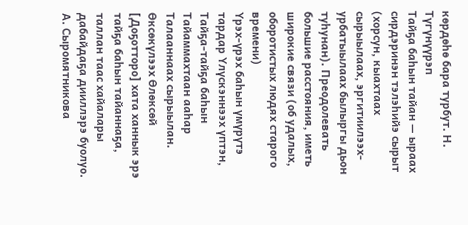көрдөһө бара турбут. Н. Түгүнүүрэп
Тайҕа баһын тайан — ыраах сирдэринэн тэлэһийэ сырыт (хорсун, кыахтаах сырыылаах, эргитиилээх-урбатыылаах былыргы дьон туһунан). Преодолевать большие расстояния, иметь широкие связи (об удалых, оборотистых людях старого времени)
Үрэх-үрэх баһын үмүрүтэ тардар Үлүскэннээх үптэн, Тайҕа-тайҕа баһын Тайаммахтаан ааһар Талааннаах сырыылан. Өксөкүлээх Өлөксөй
[Доҕотторо] хата ханнык эрэ тайҕа баһын тайаннаҕа, таллан таас хайалары дабайдаҕа дииллэрэ буолуо. А. Сыромятникова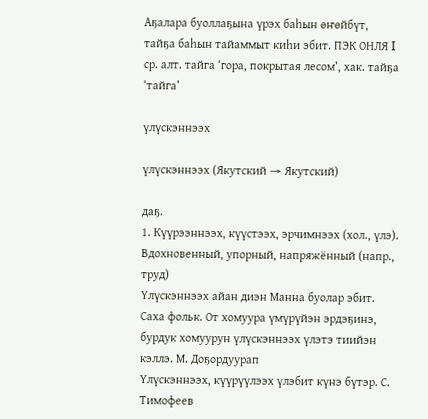Аҕалара буоллаҕына үрэх баһын өҥөйбүт, тайҕа баһын тайаммыт киһи эбит. ПЭК ОНЛЯ I
ср. алт. тайга ‘гора, покрытая лесом’, хак. тайҕа ‘тайга’

үлүскэннээх

үлүскэннээх (Якутский → Якутский)

даҕ.
1. Күүрээннээх, күүстээх, эрчимнээх (хол., үлэ). Вдохновенный, упорный, напряжённый (напр., труд)
Үлүскэннээх айан диэн Манна буолар эбит. Саха фольк. От хомуура үмүрүйэн эрдэҕинэ, бурдук хомуурун үлүскэннээх үлэтэ тиийэн кэллэ. М. Доҕордуурап
Үлүскэннээх, күүрүүлээх үлэбит күнэ бүтэр. С. Тимофеев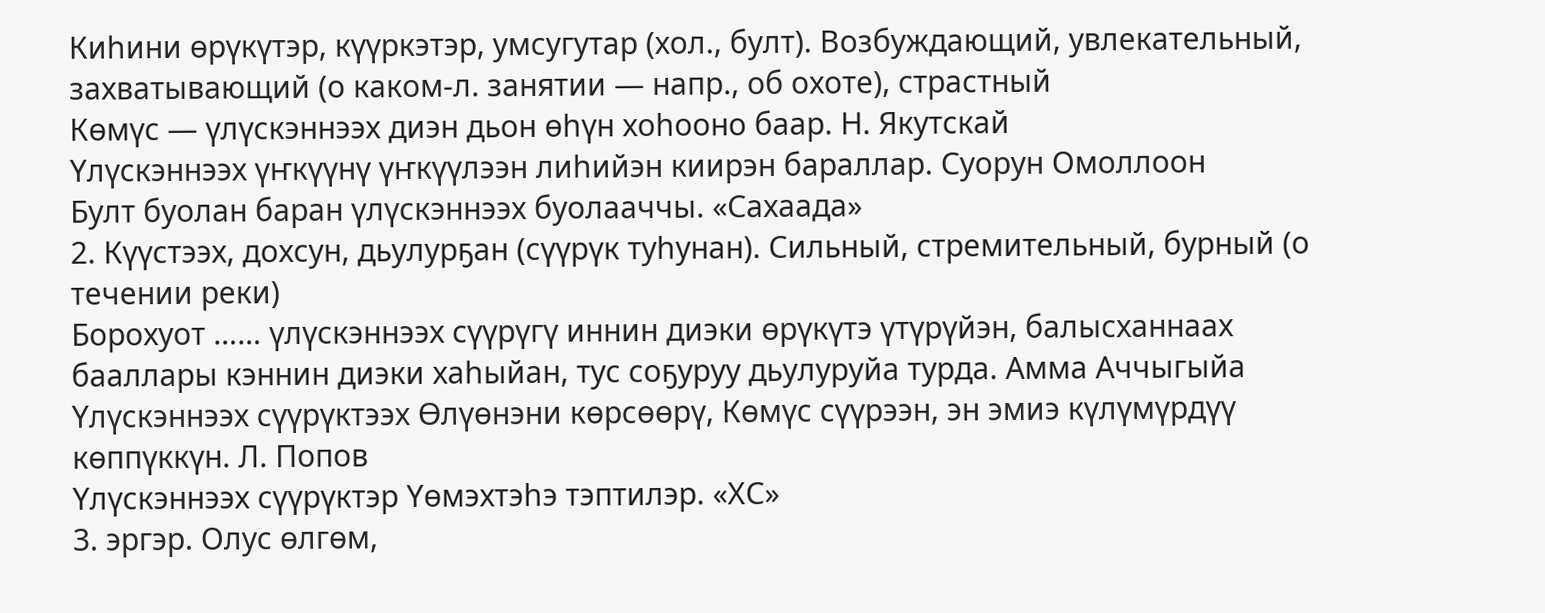Киһини өрүкүтэр, күүркэтэр, умсугутар (хол., булт). Возбуждающий, увлекательный, захватывающий (о каком-л. занятии — напр., об охоте), страстный
Көмүс — үлүскэннээх диэн дьон өһүн хоһооно баар. Н. Якутскай
Үлүскэннээх үҥкүүнү үҥкүүлээн лиһийэн киирэн бараллар. Суорун Омоллоон
Булт буолан баран үлүскэннээх буолааччы. «Сахаада»
2. Күүстээх, дохсун, дьулурҕан (сүүрүк туһунан). Сильный, стремительный, бурный (о течении реки)
Борохуот …… үлүскэннээх сүүрүгү иннин диэки өрүкүтэ үтүрүйэн, балысханнаах бааллары кэннин диэки хаһыйан, тус соҕуруу дьулуруйа турда. Амма Аччыгыйа
Үлүскэннээх сүүрүктээх Өлүөнэни көрсөөрү, Көмүс сүүрээн, эн эмиэ күлүмүрдүү көппүккүн. Л. Попов
Үлүскэннээх сүүрүктэр Үөмэхтэһэ тэптилэр. «ХС»
3. эргэр. Олус өлгөм,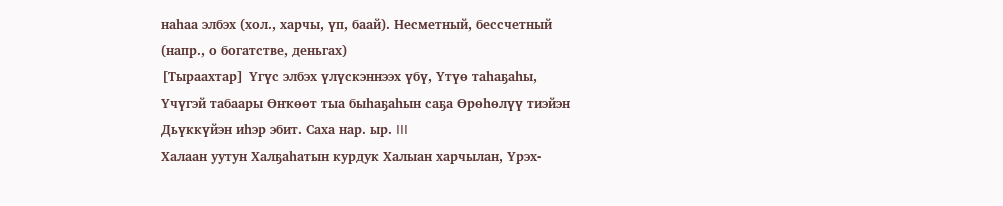наһаа элбэх (хол., харчы, үп, баай). Несметный, бессчетный (напр., о богатстве, деньгах)
[Тыраахтар] Үгүс элбэх үлүскэннээх үбү, Үтүө таһаҕаһы, Үчүгэй табаары Өҥкөөт тыа быһаҕаһын саҕа Өрөһөлүү тиэйэн Дьүккүйэн иһэр эбит. Саха нар. ыр. III
Халаан уутун Халҕаһатын курдук Халыан харчылан, Үрэх-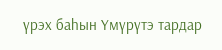үрэх баһын Үмүрүтэ тардар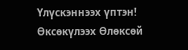Үлүскэннээх үптэн! Өксөкүлээх Өлөксөй